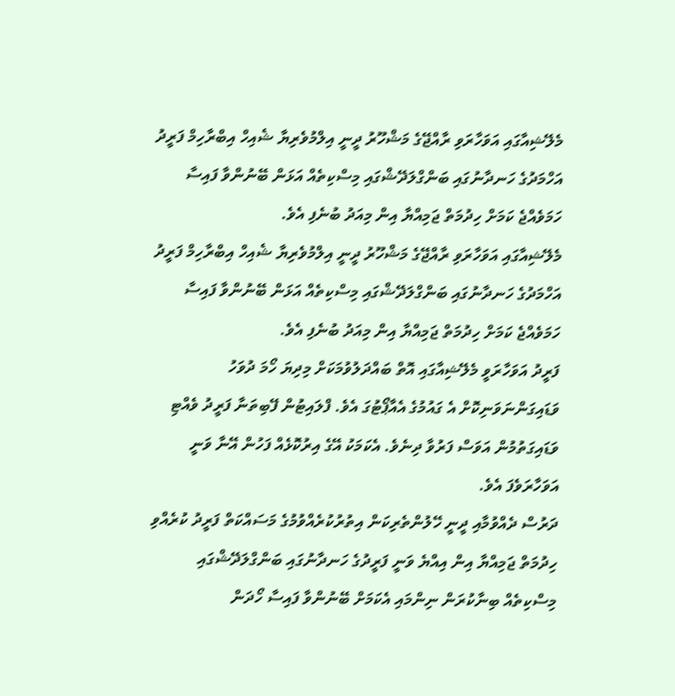މެލޭޝިއާގައި އަވަހާރަވި ރާއްޖޭގެ މަޝްހޫރު ދީނީ އިލްމުވެރިޔާ ޝެއިހް އިބްރާހިމް ފަރީދު އަހްމަދުގެ ހަނދާނުގައި ބަންގްލަދޭޝްގައި މިސްކިތެއް އަޅަން ބޭނުންވާ ފައިސާ ހަމަވެއްޖެ ކަމަށް ހިދުމަތް ޖަމިއްޔާ އިން މިއަދު ބުނެފި އެވެ.
މެލޭޝިއާގައި އަވަހާރަވި ރާއްޖޭގެ މަޝްހޫރު ދީނީ އިލްމުވެރިޔާ ޝެއިހް އިބްރާހިމް ފަރީދު އަހްމަދުގެ ހަނދާނުގައި ބަންގްލަދޭޝްގައި މިސްކިތެއް އަޅަން ބޭނުންވާ ފައިސާ ހަމަވެއްޖެ ކަމަށް ހިދުމަތް ޖަމިއްޔާ އިން މިއަދު ބުނެފި އެވެ.
ފަރީދު އަވަހާރަވީ މެލޭޝިއާގައި އޮތް ބައްދަލުވުމަކަށް މިދިޔަ ހޯމަ ދުވަހު ވަޑައިގަންނަވަނިކޮށް އެ ގައުމުގެ އެއާޕޯޓުގަ އެވެ. ފްލައިޓުން ފޭބިތަނާ ފަރީދު ވެއްޓި ވަޑައިގަތުމުން އަވަސް ފަރުވާ ދިނެވެ. އެކަމަކު އޭގެ އިރުކޮޅެއް ފަހުން އޭނާ ވަނީ އަވަހާރަވެފަ އެވެ.
ދަރުސް ދެއްވުމާއި ދީނީ ހޭލުންތެރިކަން އިތުރުކުރެއްވުމުގެ މަސައްކަތް ފަރީދު ކުރެއްވި ހިދުމަތް ޖަމިއްޔާ އިން އިއްޔެ ވަނީ ފަރީދުގެ ހަނދާނުގައި ބަންގްލަދޭޝްގައި މިސްކިތެއް ބިނާކުރަން ނިންމައި އެކަމަށް ބޭނުންވާ ފައިސާ ހޯދަން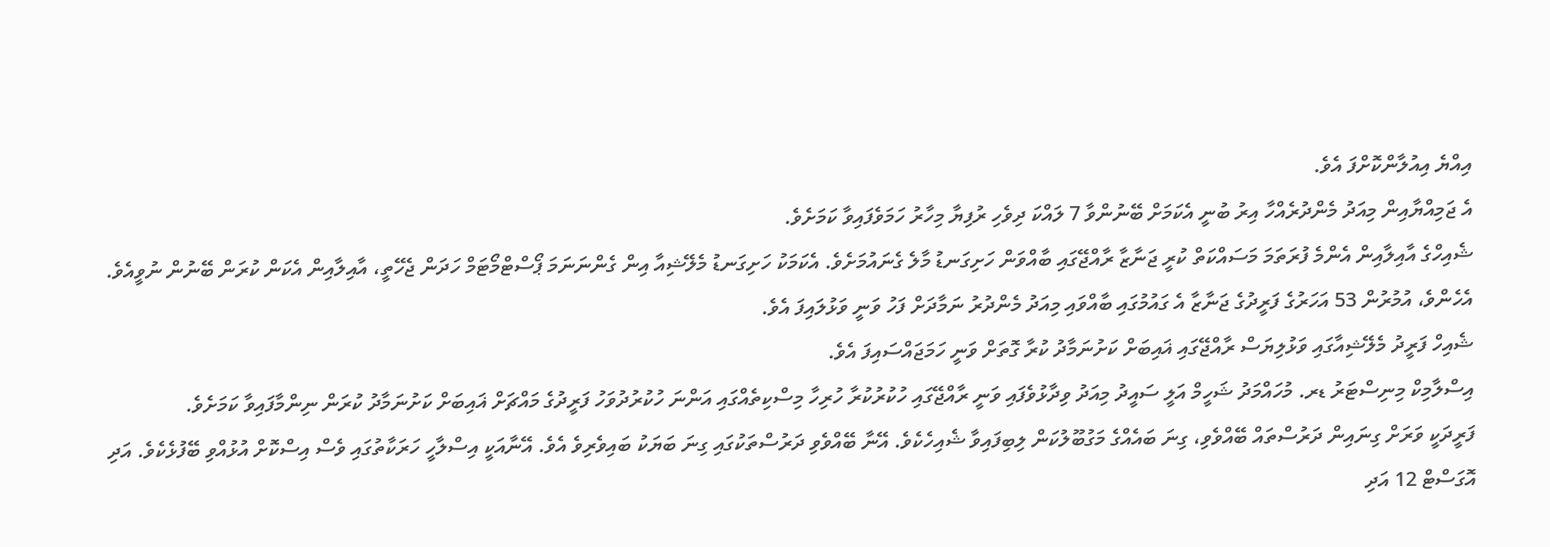އިއްޔެ އިއުލާންކޮށްފަ އެވެ.
އެ ޖަމިއްޔާއިން މިއަދު މެންދުރެއްހާ އިރު ބުނީ އެކަމަށް ބޭނުންވާ 7 ލައްކަ ދިވެހި ރުފިޔާ މިހާރު ހަމަވެފައިވާ ކަމަށެވެ.
ޝެއިހްގެ އާއިލާއިން އެންމެ ފުރަތަމަ މަސައްކަތް ކުރީ ޖަނާޒާ ރާއްޖޭގައި ބާއްވަން ހަށިގަނޑު މާލެ ގެނައުމަށެވެ. އެކަމަކު ހަށިގަނޑު މެލޭޝިއާ އިން ގެންނަނަމަ ޕޯސްޓްމޯޓަމް ހަދަން ޖެހޭތީ، އާއިލާއިން އެކަން ކުރަން ބޭނުން ނުވީއެވެ. އެހެންވެ، އުމުރުން 53 އަހަރުގެ ފަރީދުގެ ޖަނާޒާ އެ ގައުމުގައި ބާއްވައި މިއަދު މެންދުރު ނަމާދަށް ފަހު ވަނީ ވަޅުލައިފަ އެވެ.
ޝެއިހް ފަރީދު މެލޭޝިއާގައި ވަޅުލިޔަސް ރާއްޖޭގައި ޣައިބަށް ކަށުނަމާދު ކުރާ ގޮތަށް ވަނީ ހަމަޖައްސައިފަ އެވެ.
އިސްލާމިކް މިނިސްޓަރު ޑރ. މުހައްމަދު ޝަހީމް އަލީ ސައީދު މިއަދު ވިދާޅުވެފައި ވަނީ ރާއްޖޭގައި ހުކުރުކުރާ ހުރިހާ މިސްކިތެއްގައި އަންނަ ހުކުރުދުވަހު ފަރީދުގެ މައްޗަށް ޣައިބަށް ކަށުނަމާދު ކުރަން ނިންމާފައިވާ ކަމަށެވެ.
ފަރީދަކީ ވަރަށް ގިނައިން ދަރުސްތައް ބޭއްވެވި، ގިނަ ބައެއްގެ މަގުބޫލުކަން ލިބިފައިވާ ޝެއިހެކެވެ. އޭނާ ބޭއްވެވި ދަރުސްތަކުގައި ގިނަ ބަޔަކު ބައިވެރިވެ އެވެ. އޭނާއަކީ އިސްލާހީ ހަރަކާތުގައި ވެސް އިސްކޮށް އުޅުއްވި ބޭފުޅެކެވެ. އަދި އޮގަސްޓް 12 އަދި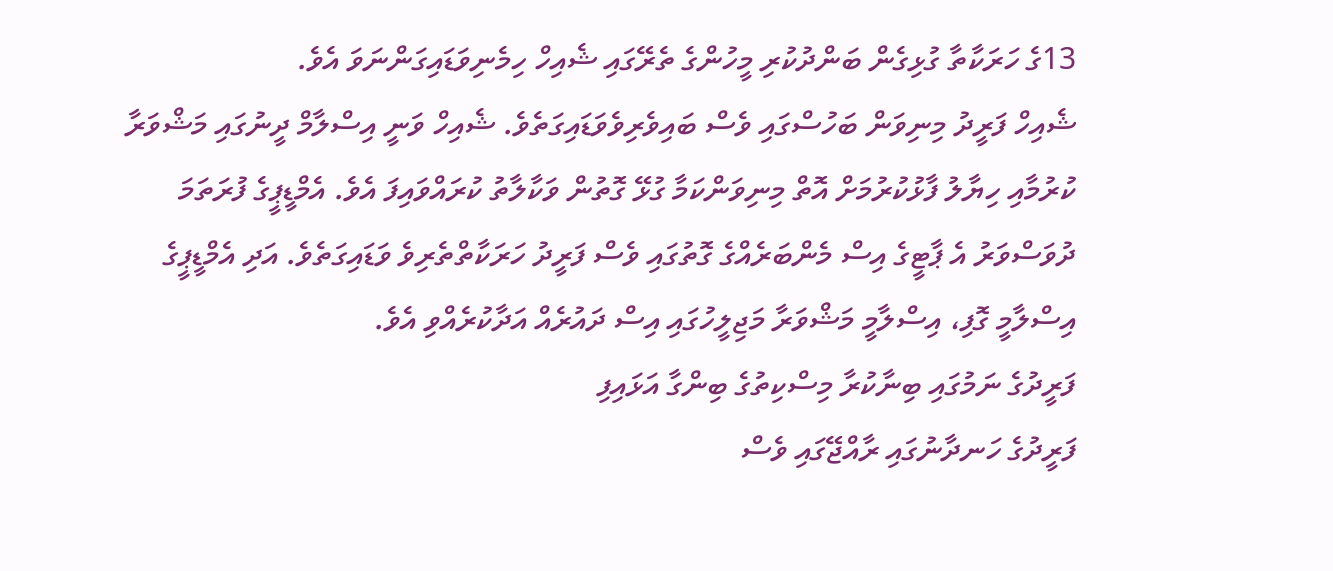13ގެ ހަރަކާތާ ގުޅިގެން ބަންދުކުރި މީހުންގެ ތެރޭގައި ޝެއިހް ހިމެނިވަޑައިގަންނަވަ އެވެ.
ޝެއިހް ފަރީދު މިނިވަން ބަހުސްގައި ވެސް ބައިވެރިވެވަޑައިގަތެވެ. ޝެއިހް ވަނީ އިސްލާމް ދީނުގައި މަޝްވަރާ ކުރުމާއި ހިޔާލު ފާޅުކުރުމަށް އޮތް މިނިވަންކަމާ ގުޅޭ ގޮތުން ވަކާލާތު ކުރައްވައިފަ އެވެ. އެމްޑީޕީގެ ފުރަތަމަ ދުވަސްވަރު އެ ޕާޓީގެ އިސް މެންބަރެއްގެ ގޮތުގައި ވެސް ފަރީދު ހަރަކާތްތެރިވެ ވަޑައިގަތެވެ. އަދި އެމްޑީޕީގެ އިސްލާމީ ގޮފި، އިސްލާމީ މަޝްވަރާ މަޖިލީހުގައި އިސް ދައުރެއް އަދާކުރެއްވި އެވެ.
ފަރީދުގެ ނަމުގައި ބިނާކުރާ މިސްކިތުގެ ބިންގާ އަޅައިފި
ފަރީދުގެ ހަނދާނުގައި ރާއްޖޭގައި ވެސް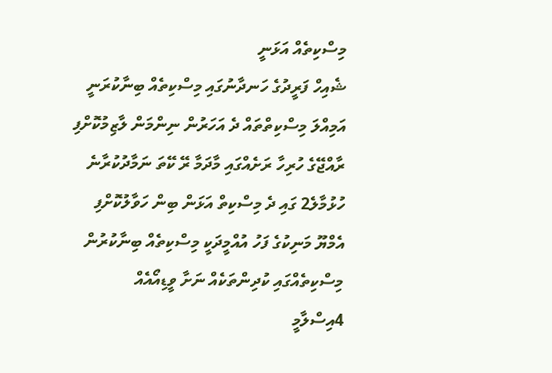މިސްކިތެއް އަޅަނީ
ޝެއިހް ފަރީދުގެ ހަނދާނުގައި މިސްކިތެއް ބިނާކުރަނީ
އަމިއްލަ މިސްކިތްތައް ދެ އަހަރުން ނިންމަން ލާޒިމުކޮށްފި
ރާއްޖޭގެ ހުރިހާ ރަށެއްގައި މާދަމާ ރޭ ކޭތަ ނަމާދުކުރާނެ
ހުޅުމާލެ2 ގައި ދެ މިސްކިތް އަޅަން ބިން ހަވާލުކޮށްފި
އެމްޔޫ މަނިކުގެ ފަހު އުއްމީދަކީ މިސްކިތެއް ބިނާކުރުން
މިސްކިތެއްގައި ކުދިންތަކެއް ނަށާ ވީޑިއޯއެއް
4އިސްލާމީ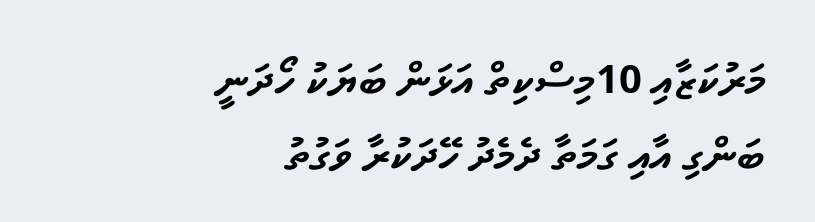މަރުކަޒާއި 10މިސްކިތް އަޅަން ބަޔަކު ހޯދަނީ
ބަންގި އާއި ގަމަތާ ދެމެދު ހޭދަކުރާ ވަގުތު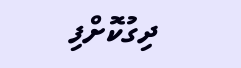ދިގުކޮށްފި